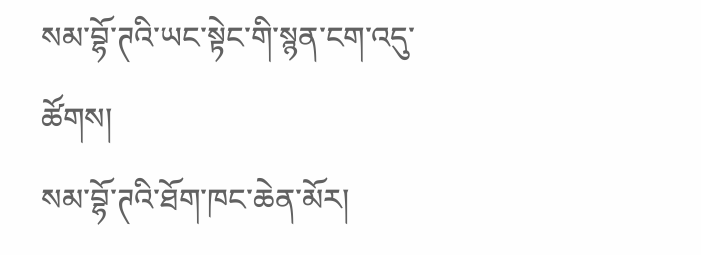སམ་བྷོ་ཊའི་ཡང་སྟེང་གི་སྙན་ངག་འདུ་ཚོགས།
སམ་བྷོ་ཊའི་ཐོག་ཁང་ཆེན་མོར།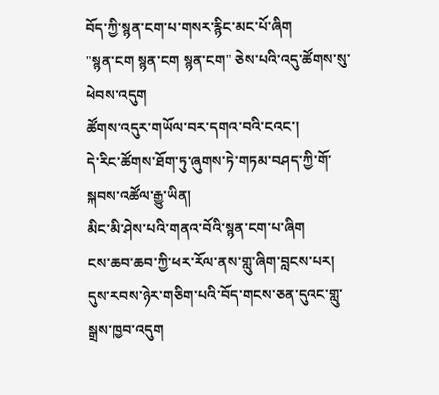བོད་ཀྱི་སྙན་ངག་པ་གསར་རྙིང་མང་པོ་ཞིག
"སྙན་ངག སྙན་ངག སྙན་ངག" ཅེས་པའི་འདུ་ཚོགས་སུ་ཕེབས་འདུག
ཚོགས་འདུར་གཡོལ་བར་དགའ་བའི་ངའང་།
དེ་རིང་ཚོགས་ཐོག་ཏུ་ཞུགས་ཏེ་གཏམ་བཤད་ཀྱི་གོ་སྐབས་འཚོལ་རྒྱུ་ཡིན།
མིང་མི་ཤེས་པའི་གནའ་བོའི་སྙན་ངག་པ་ཞིག
ངས་ཆབ་ཆབ་ཀྱི་ཕར་རོལ་ནས་གླུ་ཞིག་བླངས་པར།
དུས་རབས་ཉེར་གཅིག་པའི་བོད་གངས་ཅན་དུའང་གླུ་སྒྲས་ཁྱབ་འདུག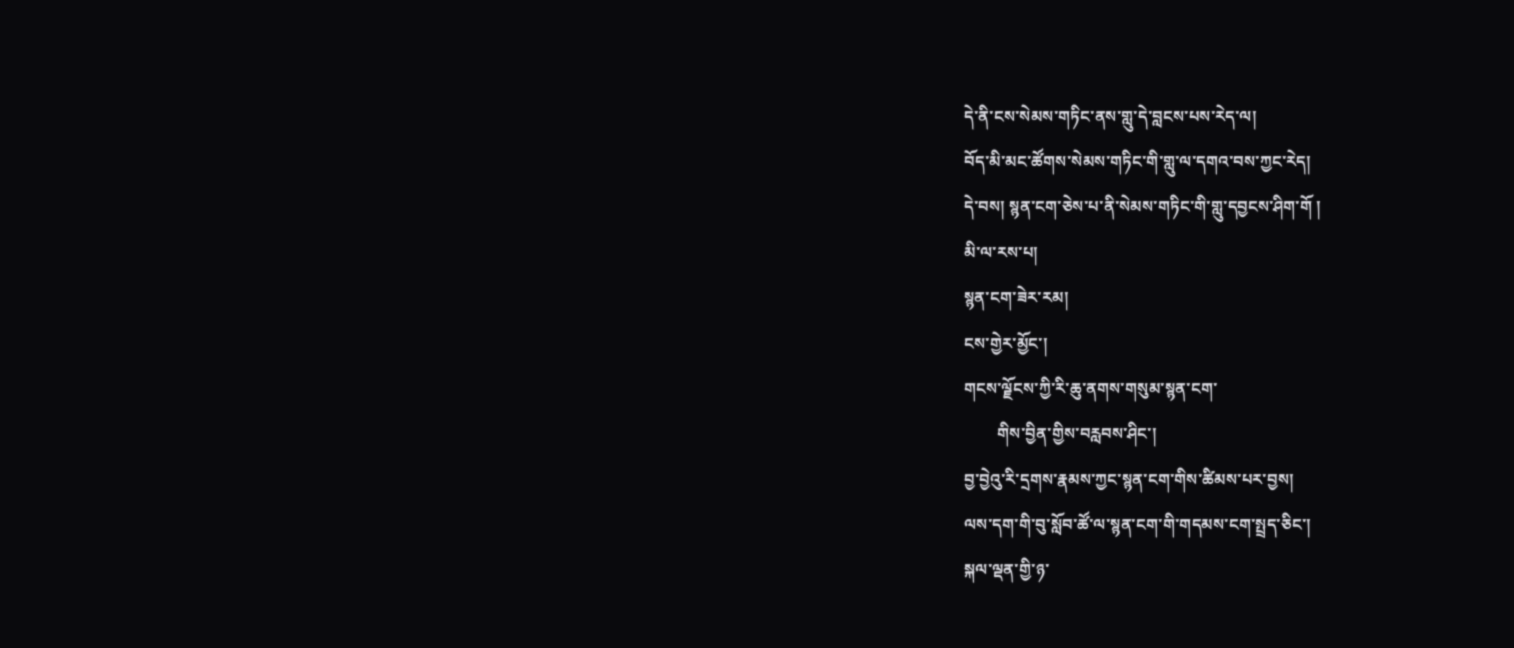དེ་ནི་ངས་སེམས་གཏིང་ནས་གླུ་དེ་བླངས་པས་རེད་ལ།
བོད་མི་མང་ཚོགས་སེམས་གཏིང་གི་གླུ་ལ་དགའ་བས་ཀྱང་རེད།
དེ་བས། སྙན་ངག་ཅེས་པ་ནི་སེམས་གཏིང་གི་གླུ་དབྱངས་ཤིག་གོ །
མི་ལ་རས་པ།
སྙན་ངག་ཟེར་རམ།
ངས་གྱེར་མྱོང་།
གངས་ལྗོངས་ཀྱི་རི་ཆུ་ནགས་གསུམ་སྙན་ངག་
        གིས་བྱིན་གྱིས་བརླབས་ཤིང་།
བྱ་བྱེའུ་རི་དྲགས་རྣམས་ཀྱང་སྙན་ངག་གིས་ཚིམས་པར་བྱས།
ལས་དག་གི་བུ་སློབ་ཚོ་ལ་སྙན་ངག་གི་གདམས་ངག་སྤྲད་ཅིང་།
སྐལ་ལྡན་གྱི་ཉ་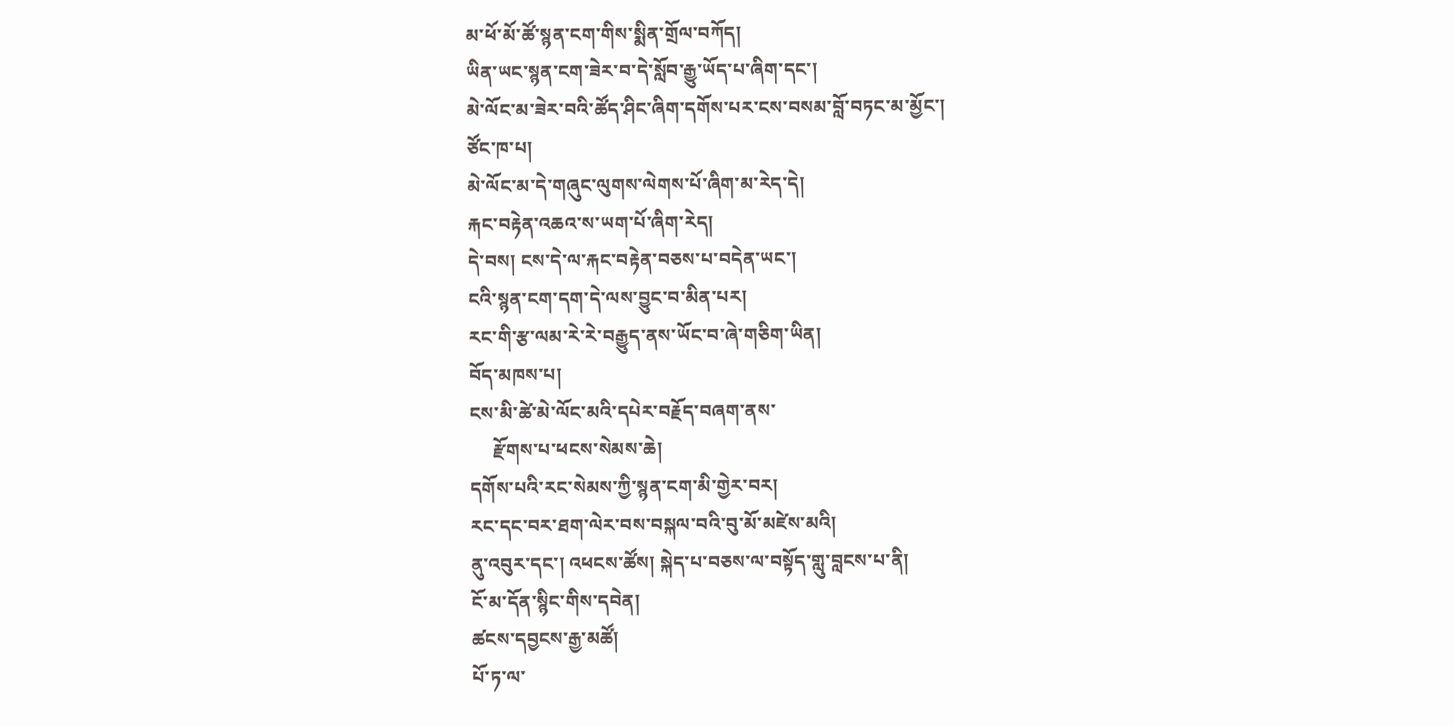མ་ཕོ་མོ་ཚོ་སྙན་ངག་གིས་སྨིན་གྲོལ་བཀོད།
ཡིན་ཡང་སྙན་ངག་ཟེར་བ་དེ་སློབ་རྒྱུ་ཡོད་པ་ཞིག་དང་།
མེ་ལོང་མ་ཟེར་བའི་ཚོད་ཤིང་ཞིག་དགོས་པར་ངས་བསམ་བློ་བཏང་མ་མྱོང་།
ཙོང་ཁ་པ།
མེ་ལོང་མ་དེ་གཞུང་ལུགས་ལེགས་པོ་ཞིག་མ་རེད་དེ།
རྐང་བརྟེན་འཆའ་ས་ཡག་པོ་ཞིག་རེད།
དེ་བས། ངས་དེ་ལ་རྐང་བརྟེན་བཅས་པ་བདེན་ཡང་།
ངའི་སྙན་ངག་དག་དེ་ལས་བྱུང་བ་མིན་པར།
རང་གི་རྩ་ལམ་རེ་རེ་བརྒྱུད་ནས་ཡོང་བ་ཞེ་གཅིག་ཡིན།
བོད་མཁས་པ།
ངས་མི་ཚེ་མེ་ལོང་མའི་དཔེར་བརྗོད་བཞག་ནས་
     རྫོགས་པ་ཕངས་སེམས་ཆེ།
དགོས་པའི་རང་སེམས་ཀྱི་སྙན་ངག་མི་གྱེར་བར།
རང་དང་བར་ཐག་ལེར་བས་བསྐལ་བའི་བུ་མོ་མཛེས་མའི།
ནུ་འབུར་དང་། འཕངས་ཚོས། སྐེད་པ་བཅས་ལ་བསྟོད་གླུ་བླངས་པ་ནི།
ངོ་མ་དོན་སྙིང་གིས་དབེན།
ཚངས་དབྱངས་རྒྱ་མཚོ།
པོ་ཏ་ལ་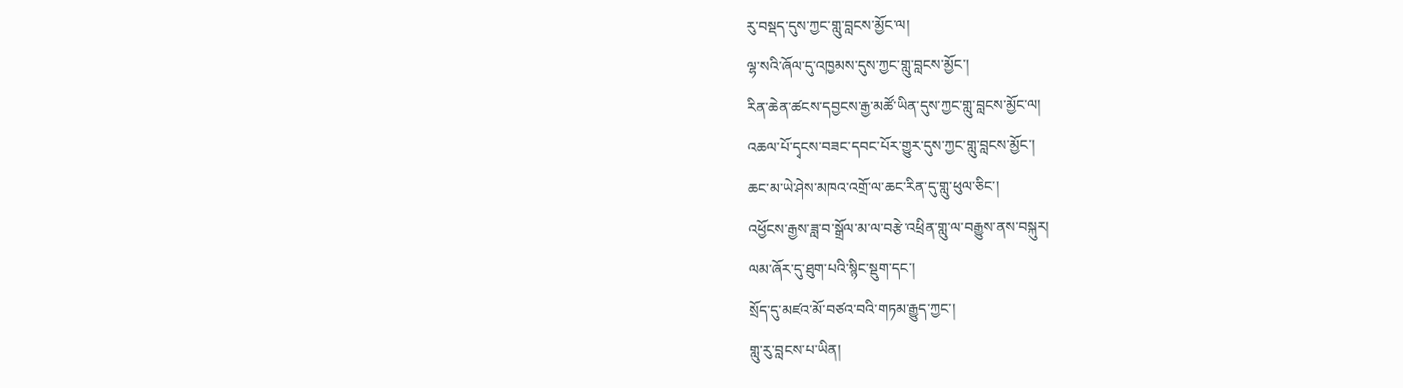རུ་བསྡད་དུས་ཀྱང་གླུ་བླངས་མྱོང་ལ།
ལྷ་སའི་ཞོལ་དུ་འཁྱམས་དུས་ཀྱང་གླུ་བླངས་མྱོང་།
རིན་ཆེན་ཚངས་དབྱངས་རྒྱ་མཚོ་ཡིན་དུས་ཀྱང་གླུ་བླངས་མྱོང་ལ།
འཆལ་པོ་དྭངས་བཟང་དབང་པོར་གྱུར་དུས་ཀྱང་གླུ་བླངས་མྱོང་།
ཆང་མ་ཡེ་ཤེས་མཁའ་འགྲོ་ལ་ཆང་རིན་དུ་གླུ་ཕུལ་ཅིང་།
འཕྱོངས་རྒྱས་ཟླ་བ་སྒྲོལ་མ་ལ་བརྩེ་འཕྲིན་གླུ་ལ་བརྒྱུས་ནས་བསྐུར།
ལམ་ཞོར་དུ་ཐུག་པའི་སྙིང་སྡུག་དང་།
སྲོད་དུ་མཛའ་མོ་བཙའ་བའི་གཏམ་རྒྱུད་ཀྱང་།
གླུ་རུ་བླངས་པ་ཡིན།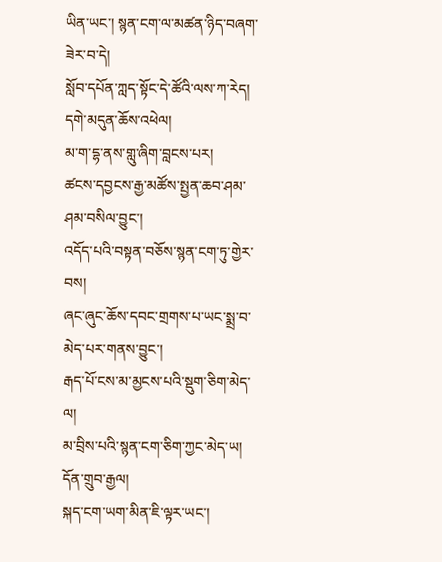ཡིན་ཡང་། སྙན་ངག་ལ་མཚན་ཉིད་བཞག་ཟེར་བ་དེ།
སློབ་དཔོན་ཀླད་སྟོང་དེ་ཚོའི་ལས་ཀ་རེད།
དགེ་མདུན་ཆོས་འཕེལ།
མ་ག་དྷ་ནས་གླུ་ཞིག་བླངས་པར།
ཚངས་དབྱངས་རྒྱ་མཚོས་སྤྱན་ཆབ་ཤམ་ཤམ་བསིལ་བྱུང་།
འདོད་པའི་བསྟན་བཅོས་སྙན་ངག་ཏུ་གྱེར་བས།
ཞང་ཞུང་ཆོས་དབང་གྲགས་པ་ཡང་སྨྲ་བ་མེད་པར་གནས་བྱུང་།
རྒད་པོ་ངས་མ་མྱངས་པའི་སྡུག་ཅིག་མེད་ལ།
མ་བྲིས་པའི་སྙན་ངག་ཅིག་ཀྱང་མེད་ཡ།
དོན་གྲུབ་རྒྱལ།
སྐད་ངག་ཡག་མིན་ཇི་ལྟར་ཡང་།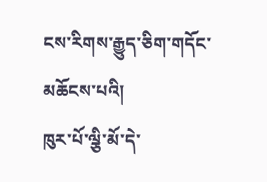ངས་རིགས་རྒྱུད་ཅིག་གདོང་མཆོངས་པའི།
ཁུར་པོ་ལྕི་མོ་དེ་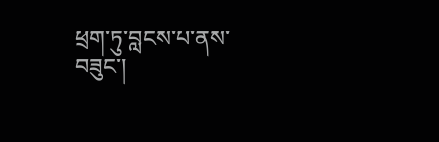ཕྲག་ཏུ་བླངས་པ་ནས་བཟུང་།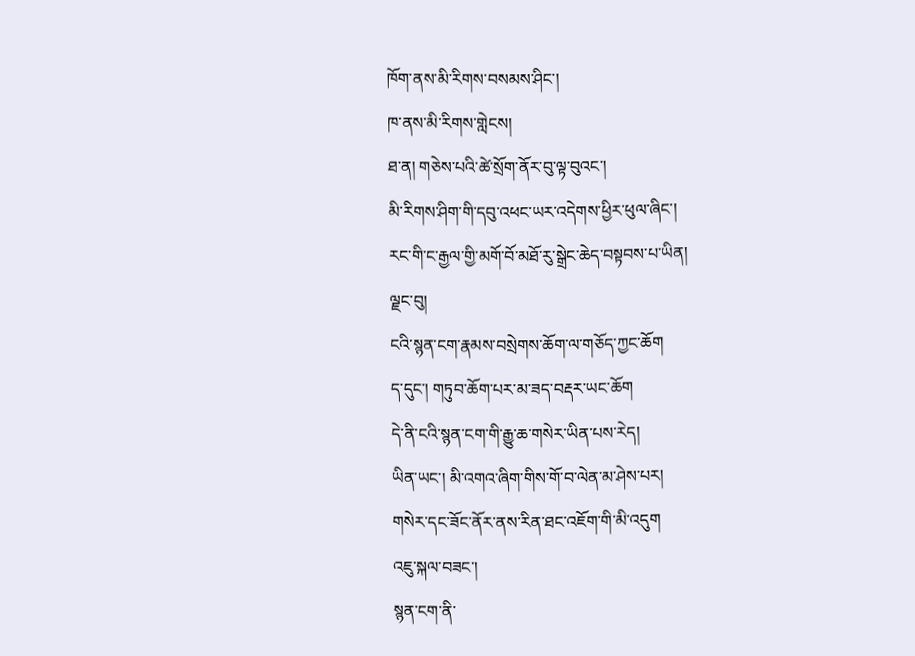ཁོག་ནས་མི་རིགས་བསམས་ཤིང་།
ཁ་ནས་མི་རིགས་གླེངས།
ཐ་ན། གཅེས་པའི་ཚེ་སྲོག་ནོར་བུ་ལྟ་བུའང་།
མི་རིགས་ཤིག་གི་དབུ་འཕང་ཡར་འདེགས་ཕྱིར་ཕུལ་ཞིང་།
རང་གི་ང་རྒྱལ་གྱི་མགོ་བོ་མཐོ་རུ་སྒྲེང་ཆེད་བསྟབས་པ་ཡིན།
ལྗང་བུ།
ངའི་སྙན་ངག་རྣམས་བསྲེགས་ཆོག་ལ་གཅོད་ཀྱང་ཆོག
ད་དུང་། གཏུབ་ཆོག་པར་མ་ཟད་བརྡར་ཡང་ཆོག
དེ་ནི་ངའི་སྙན་ངག་གི་རྒྱུ་ཆ་གསེར་ཡིན་པས་རེད།
ཡིན་ཡང་། མི་འགའ་ཞིག་གིས་གོ་བ་ལེན་མ་ཤེས་པར།
གསེར་དང་ཟོང་ནོར་ནས་རིན་ཐང་འཇོག་གི་མི་འདུག
འཇུ་སྐལ་བཟང་།
སྙན་ངག་ནི་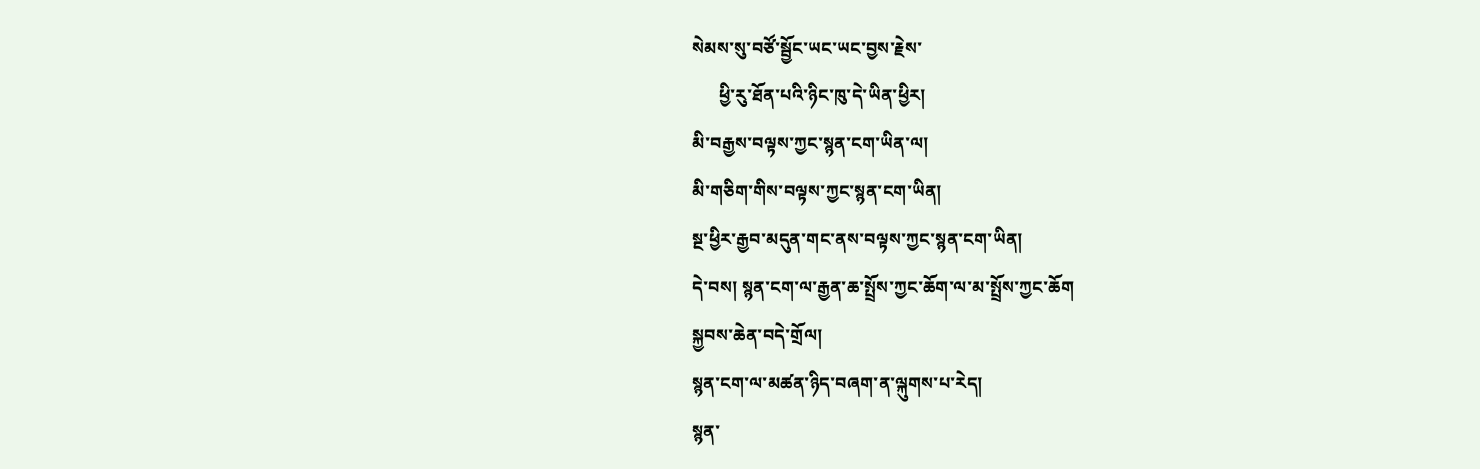སེམས་སུ་བཙོ་སྦྱོང་ཡང་ཡང་བྱས་རྗེས་
      ཕྱི་རུ་ཐོན་པའི་ཉིང་ཁུ་དེ་ཡིན་ཕྱིར།
མི་བརྒྱས་བལྟས་ཀྱང་སྙན་ངག་ཡིན་ལ།
མི་གཅིག་གིས་བལྟས་ཀྱང་སྙན་ངག་ཡིན།
སྔ་ཕྱིར་རྒྱབ་མདུན་གང་ནས་བལྟས་ཀྱང་སྙན་ངག་ཡིན།
དེ་བས། སྙན་ངག་ལ་རྒྱན་ཆ་སྤྲོས་ཀྱང་ཆོག་ལ་མ་སྤྲོས་ཀྱང་ཆོག
སྐྱབས་ཆེན་བདེ་གྲོལ།
སྙན་ངག་ལ་མཚན་ཉིད་བཞག་ན་ལྐུགས་པ་རེད།
སྙན་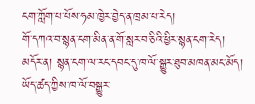ངག་ཀློག་པ་པོས་ཧམ་ཁྱེར་བྱེད་ན་ཁྲམ་པ་རེད།
གོ་དཀའ་བ་སྙན་ངག་མིན་ན་གོ་སླར་བ་ཅིའི་ཕྱིར་སྙན་ངག་རེད།
མདོར་ན། སྙན་ངག་ལ་རང་དབང་དུ་ཁ་ལོ་སྒྱུར་ཐུབ་མཁན་མང་མོད།
ཡོད་ཚད་ཀྱིས་ཁ་ལོ་བསྒྱུར་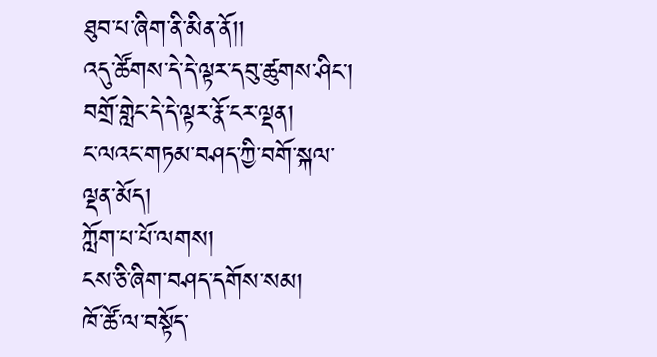ཐུབ་པ་ཞིག་ནི་མིན་ནོ།།
འདུ་ཚོགས་དེ་དེ་ལྟར་དབུ་ཚུགས་ཤིང་།
བགྲོ་གླེང་དེ་དེ་ལྟར་རྣོ་ངར་ལྡན།
ང་ལའང་གཏམ་བཤད་ཀྱི་བགོ་སྐལ་ལྡན་མོད།
ཀློག་པ་པོ་ལགས།
ངས་ཅི་ཞིག་བཤད་དགོས་སམ།
ཁོ་ཚོ་ལ་བསྟོད་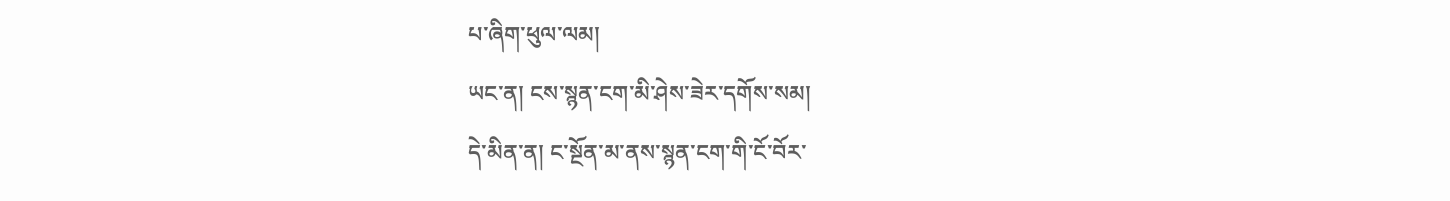པ་ཞིག་ཕུལ་ལམ།
ཡང་ན། ངས་སྙན་ངག་མི་ཤེས་ཟེར་དགོས་སམ།
དེ་མིན་ན། ང་སྔོན་མ་ནས་སྙན་ངག་གི་ངོ་བོར་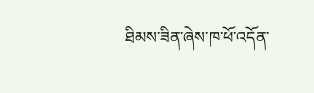ཐིམས་ཟིན་ཞེས་ཁ་ཕོ་འདོན་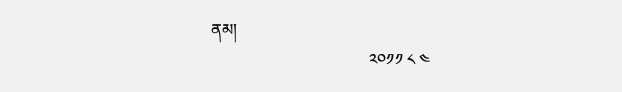ནམ།
                                      ༢༠༡༡ ༨ ༤